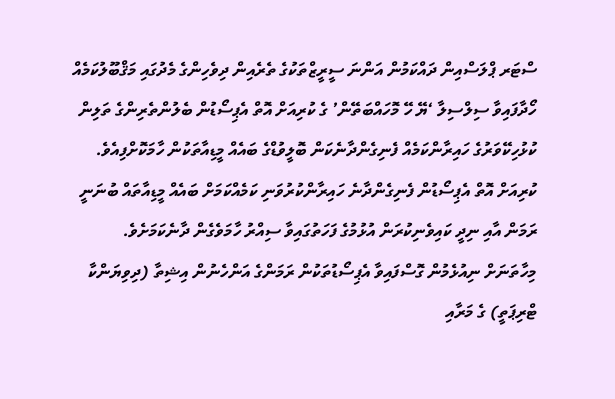ސްޓަރ ޕްލަސްއިން ދައްކަމުން އަންނަ ސީރީޒްތަކުގެ ތެރެއިން ދިވެހިންގެ މެދުގައި މަޤްބޫލުކަމެއް ހޯދާފައިވާ ސިލްސިލާ ‘ޔޭ ހޭ މޮހައްބަތޭން’ ގެ ކުރިއަށް އޮތް އެޕިސޯޑުން ބެލުންތެރިންގެ ތަލިން ކުޅުހިކޭވަރުގެ ހައިރާންކަމެއް ފެނިގެންދާނެކަން ބޮލީވުޑްގެ ބައެއް މީޑިއާތަކުން ހާމަކޮށްފިއެވެ. ކުރިއަށް އޮތް އެޕިސޯޑުން ފެނިގެންދާނެ ހައިރާންކުރުވަނި ކަމެއްކަމަށް ބައެއް މީޑިއާތައް ބުނަނީ ރަމަން އާއި ނިދީ ކައިވެނިކުރަން އުޅުމުގެ ފަހަތުގައިވާ ސިއްރު ހާމަވެގެން ދާނެކަމަށެވެ.
މިހާތަނަށް ނިއުޅެމުން ގޮސްފައިވާ އެޕިސޯޑުތަކުން ރަމަންގެ އަންހެނުން އިޝިތާ (ދިވިޔަންކާ ޓްރިޕަތީ) ގެ މަރާއި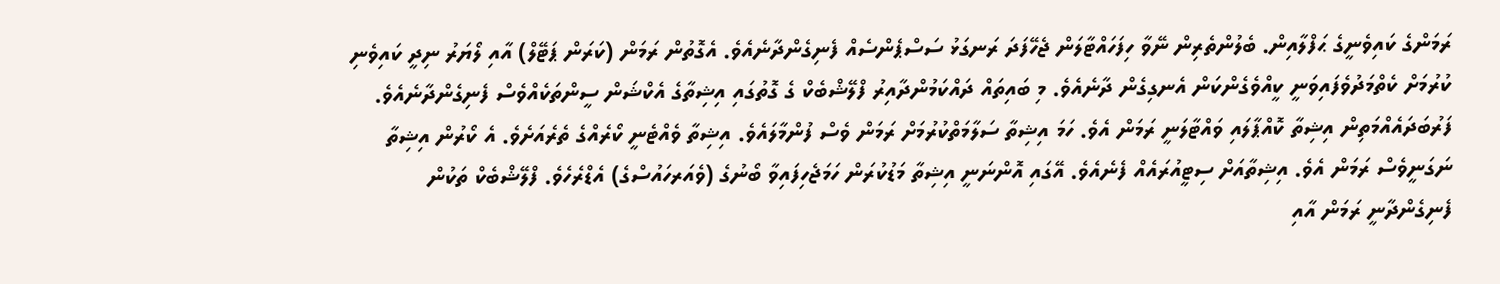ރަމަންގެ ކައިވެނީގެ ޙަފްލާއިން. ބެލުންތެރިން ނޭވާ ހިފަހައްޓާލަން ޖެހޭފަދަ ރަނގަޅު ސަސްޕެންސެއް ފެނިގެންދާނެއެވެ. އެގޮތުން ރަމަން (ކަރަން ޕަޓޭލް) އާއި ލޯޔަރު ނިދީ ކައިވެނި ކުރުމަށް ކެތްމަދުވެފައިވަނީ ކީއްވެގެންކަން އެނގިގެން ދާނެއެވެ. މި ބައިތައް ދައްކަމުންދާއިރު ފްލޭޝްބެކް ގެ ގޮތުގައި އިޝިތާގެ އެކްޝަން ސީންތަކެއްވެސް ފެނިގެންދާނެއެވެ.
ފަރުބަދައެއްމަތިން އިޝިތާ ކޮއްޕާލައި ވައްޓާލަނީ ރަމަން އެވެ. ހަމަ އިޝިތާ ސަލާމަތްކުރުމަށް ރަމަން ވެސް ފުންމާލައެވެ. އިޝިތާ ވެއްޓެނީ ކޯރެއްގެ ތެރެއަށެވެ. އެ ކޯރުން އިޝިތާ ނަގަނީވެސް ރަމަން އެވެ. އިޝިތާއަށް ސިޓީއުރައެއް ފެނެއެވެ. އޭގައި އޮންނަނީ އިޝިތާ މަޑުކުރަން ހަމަޖެހިފައިވާ ބޯނުގެ (ވެއަރހައުސްގެ) އެޑްރެހެވެ. ފްލޭޝްބެކް ތަކުން ފެނިގެންދާނީ ރަމަން އާއި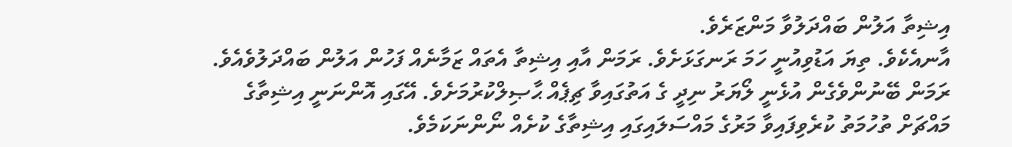އިޝިތާ އަލުން ބައްދަލުވާ މަންޒަރެވެ.
އާނއެކެވެ. ތިޔަ އަޑުވިއުނީ ހަމަ ރަނގަޅަށެވެ. ރަމަން އާއި އިޝިތާ އެތައް ޒަމާނެއް ފަހުން އަލުން ބައްދަލުވެއެވެ.
ރަމަން ބޭނުންވެގެން އުޅެނީ ލޯޔަރު ނިދީ ގެ އަތުގައިވާ ޗިޕެއް ޙާޞިލްކުރުމަށެވެ. އޭގައި އޮންނަނީ އިޝިތާގެ މައްޗަށް ތުހުމަތު ކުރެވިފައިވާ މަރުގެ މައްސަލައިގައި އިޝިތާގެ ކުށެއް ނޯންނަކަމެވެ.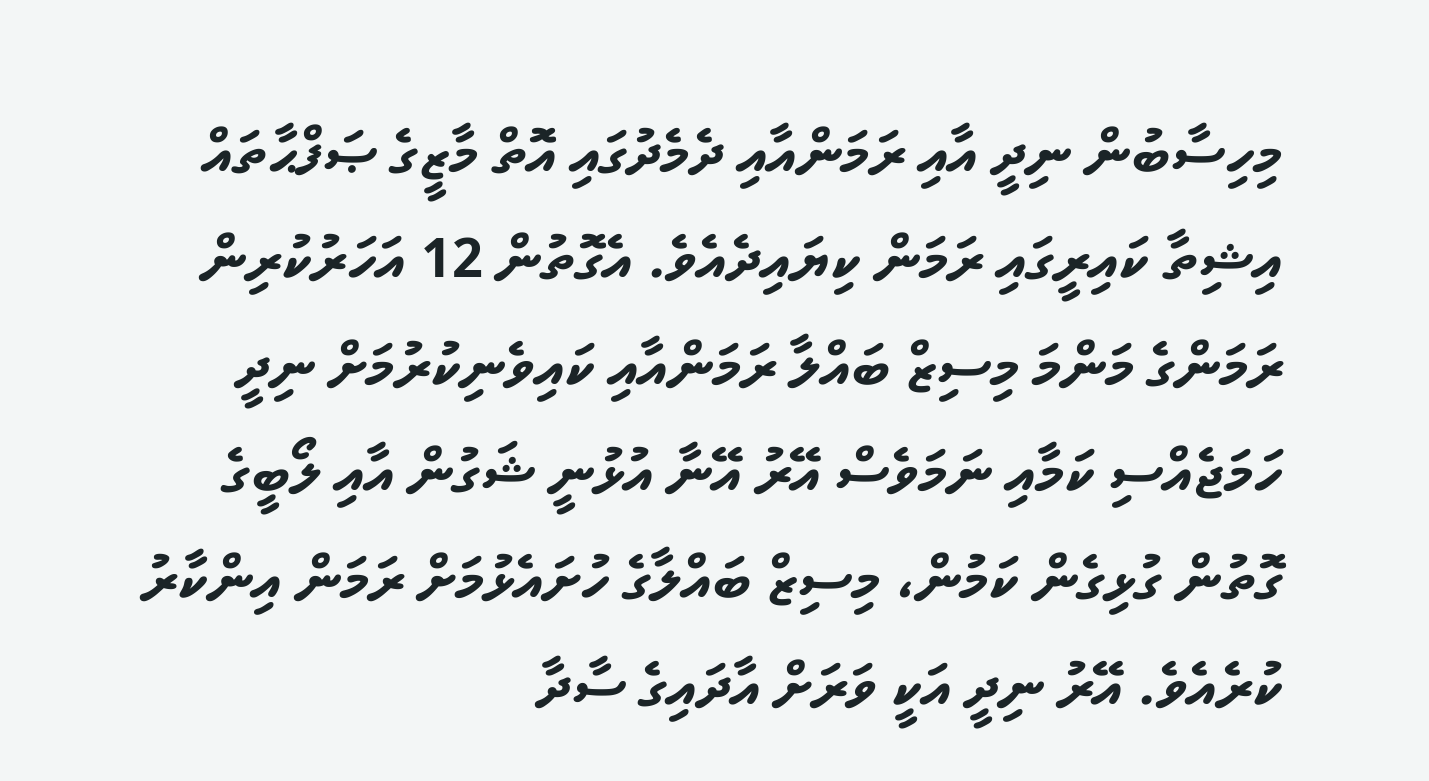މިހިސާބުން ނިދީ އާއި ރަމަންއާއި ދެމެދުގައި އޮތް މާޒީގެ ޞަފްޙާތައް އިޝިތާ ކައިރީގައި ރަމަން ކިޔައިދެއެވެ. އެގޮތުން 12 އަހަރުކުރިން ރަމަންގެ މަންމަ މިސިޒް ބައްލާ ރަމަންއާއި ކައިވެނިކުރުމަށް ނިދީ ހަމަޖެއްސި ކަމާއި ނަމަވެސް އޭރު އޭނާ އުޅުނީ ޝަގުން އާއި ލޯބީގެ ގޮތުން ގުޅިގެން ކަމުން، މިސިޒް ބައްލާގެ ހުށައެޅުމަށް ރަމަން އިންކާރު ކުރެއެވެ. އޭރު ނިދީ އަކީ ވަރަށް އާދައިގެ ސާދާ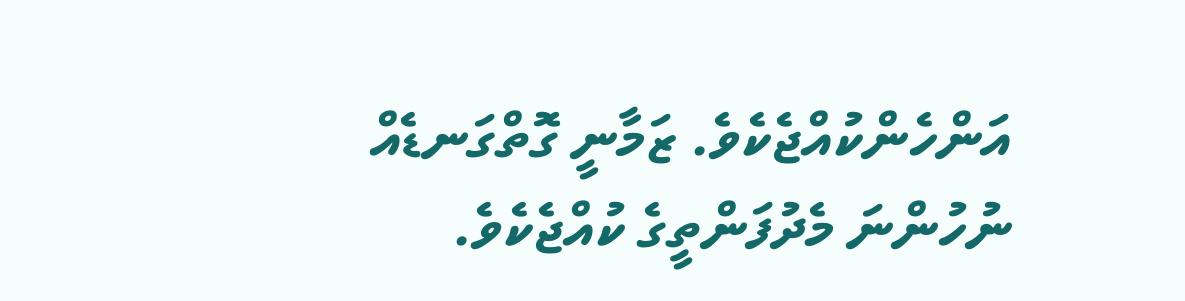އަންހެންކުއްޖެކެވެ. ޒަމާނީ ގޮތްގަނޑެއް ނުހުންނަ މެދުފަންތީގެ ކުއްޖެކެވެ.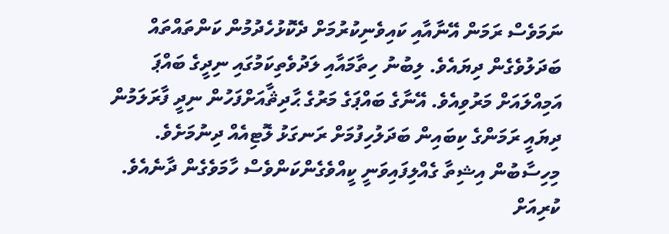ނަމަވެސް ރަމަން އޭނާއާއި ކައިވެނިކުރުމަށް ދެކޮޅުހެދުމުން ކަންތައްތައް ބަދަލުވެގެން ދިޔައެވެ. ލިބުނު ހިތާމައާއި ލަދުވެތިކަމުގައި ނިދީގެ ބައްޕަ އަމިއްލައަށް މަރުވިއެވެ. އޭނާގެ ބައްޕަގެ މަރުގެ ޙާދިޘާއަށްފަހުން ނިދީ ފާރަލަމުން ދިޔައީ ރަމަންގެ ކިބައިން ބަދަލުހިފުމަށް ރަނގަޅު ލޮޓިއެއް ދިނުމަށެވެ.
މިހިސާބުން އިޝިތާ ގެއްލިފައިވަނީ ކީއްވެގެންކަންވެސް ހާމަވެގެން ދާނެއެވެ. ކުރިއަށް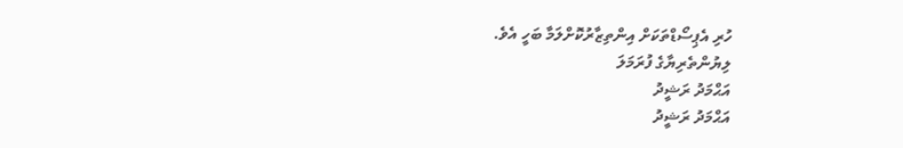ހުރި އެޕިސޯޑްތަކަށް އިންތިޒާރުކޮށްލަމާ ބަހީ އެވެ.
ލިޔުންތެރިޔާގެ ފުރަމަލަ
އަޙްމަދު ރަޝީދު
އަޙްމަދު ރަޝީދު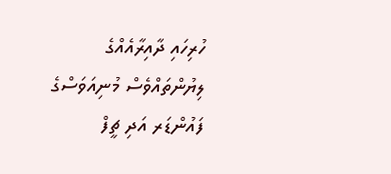ހުރިހައި ދާއިރާއެއްގެ ލިޔުންތައްވެސް މުނިއަވަސްގެ ފައުންޑަރ އަދި ޗީފް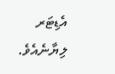އެޑިޓަރ ލިޔާނެއެވެ.